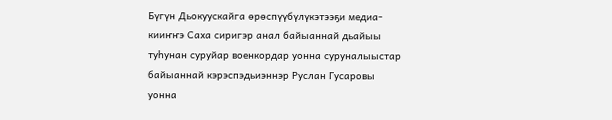Бүгүн Дьокуускайга өрөспүүбүлүкэтээҕи медиа-кииҥҥэ Саха сиригэр анал байыаннай дьайыы туһунан суруйар военкордар уонна суруналыыстар байыаннай кэрэспэдьиэннэр Руслан Гусаровы уонна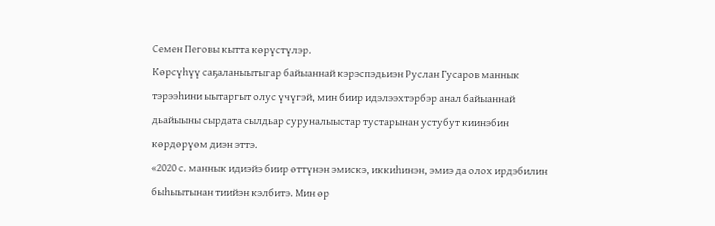Семен Пеговы кытта көрүстүлэр.
Көрсүһүү саҕаланыытыгар байыаннай кэрэспэдьиэн Руслан Гусаров маннык тэрээһини ыытаргыт олус үчүгэй, мин биир идэлээхтэрбэр анал байыаннай дьайыыны сырдата сылдьар суруналыыстар тустарынан устубут киинэбин көрдөрүөм диэн эттэ.
«2020 с. маннык идиэйэ биир өттүнэн эмискэ, иккиһинэн, эмиэ да олох ирдэбилин быһыытынан тиийэн кэлбитэ. Мин өр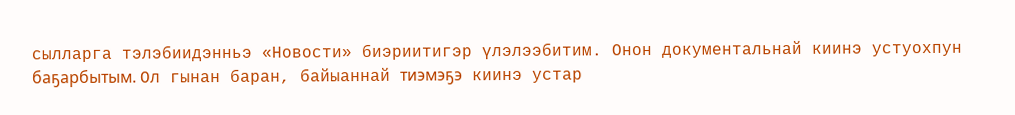сылларга тэлэбиидэнньэ «Новости» биэриитигэр үлэлээбитим. Онон документальнай киинэ устуохпун баҕарбытым. Ол гынан баран, байыаннай тиэмэҕэ киинэ устар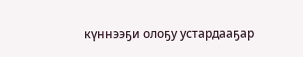күннээҕи олоҕу устардааҕар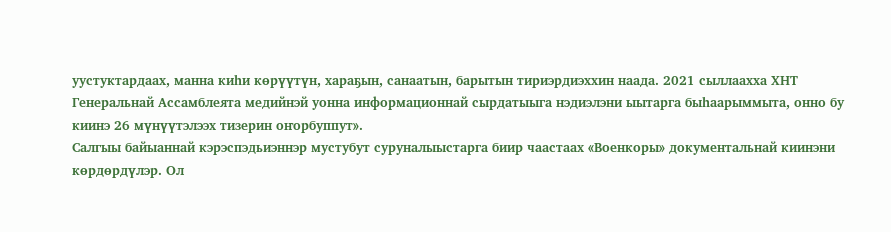уустуктардаах, манна киһи көрүүтүн, хараҕын, санаатын, барытын тириэрдиэххин наада. 2021 сыллаахха ХНТ Генеральнай Ассамблеята медийнэй уонна информационнай сырдатыыга нэдиэлэни ыытарга быһаарыммыта, онно бу киинэ 26 мүнүүтэлээх тизерин оҥорбуппут».
Салгыы байыаннай кэрэспэдьиэннэр мустубут суруналыыстарга биир чаастаах «Военкоры» документальнай киинэни көрдөрдүлэр. Ол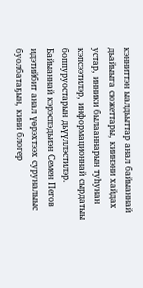кэнниттэн ыалдьыттар анал байыаннай дьайыыга сюжеттары, киинэни хайдах устар, инники былааннарын туһунан кэпсээтилэр, информационнай сырдатыы боппуруостарын дьүүллэстилэр.
Байыаннай кэрэспэдьиэн Семен Пегов идэтийбит анал үөрэхтээх суруналыыс буолбатаҕын, кини блогер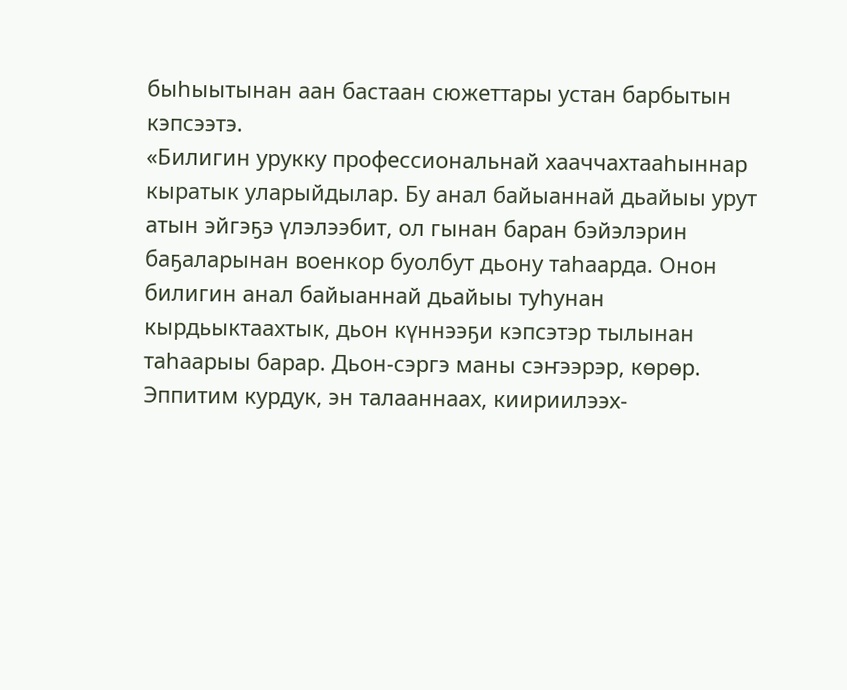быһыытынан аан бастаан сюжеттары устан барбытын кэпсээтэ.
«Билигин урукку профессиональнай хааччахтааһыннар кыратык уларыйдылар. Бу анал байыаннай дьайыы урут атын эйгэҕэ үлэлээбит, ол гынан баран бэйэлэрин баҕаларынан военкор буолбут дьону таһаарда. Онон билигин анал байыаннай дьайыы туһунан кырдьыктаахтык, дьон күннээҕи кэпсэтэр тылынан таһаарыы барар. Дьон-сэргэ маны сэҥээрэр, көрөр. Эппитим курдук, эн талааннаах, киириилээх-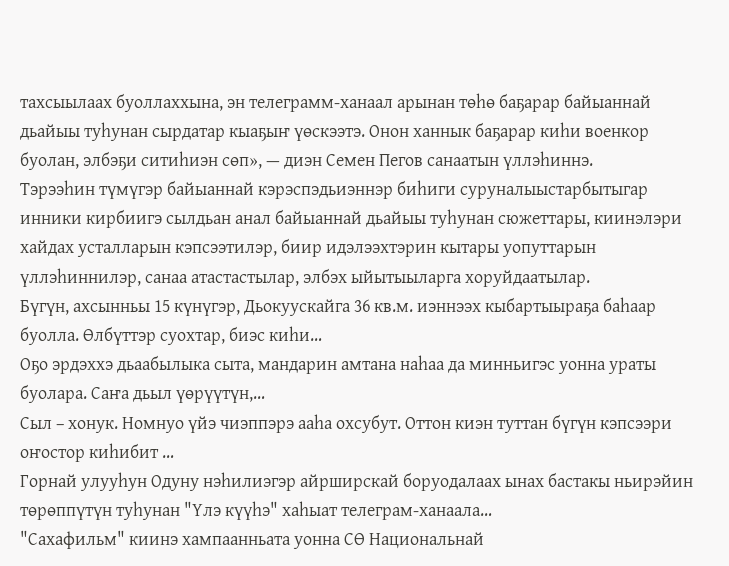тахсыылаах буоллаххына, эн телеграмм-ханаал арынан төһө баҕарар байыаннай дьайыы туһунан сырдатар кыаҕыҥ үөскээтэ. Онон ханнык баҕарар киһи военкор буолан, элбэҕи ситиһиэн сөп», — диэн Семен Пегов санаатын үллэһиннэ.
Тэрээһин түмүгэр байыаннай кэрэспэдьиэннэр биһиги суруналыыстарбытыгар инники кирбиигэ сылдьан анал байыаннай дьайыы туһунан сюжеттары, киинэлэри хайдах усталларын кэпсээтилэр, биир идэлээхтэрин кытары уопуттарын үллэһиннилэр, санаа атастастылар, элбэх ыйытыыларга хоруйдаатылар.
Бүгүн, ахсынньы 15 күнүгэр, Дьокуускайга 36 кв.м. иэннээх кыбартыыраҕа баһаар буолла. Өлбүттэр суохтар, биэс киһи…
Оҕо эрдэххэ дьаабылыка сыта, мандарин амтана наһаа да минньигэс уонна ураты буолара. Саҥа дьыл үөрүүтүн,…
Сыл – хонук. Номнуо үйэ чиэппэрэ ааһа охсубут. Оттон киэн туттан бүгүн кэпсээри оҥостор киһибит …
Горнай улууһун Одуну нэһилиэгэр айрширскай боруодалаах ынах бастакы ньирэйин төрөппүтүн туһунан "Үлэ күүһэ" хаһыат телеграм-ханаала…
"Сахафильм" киинэ хампаанньата уонна СӨ Национальнай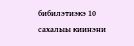бибилэтиэкэ 10 сахалыы киинэни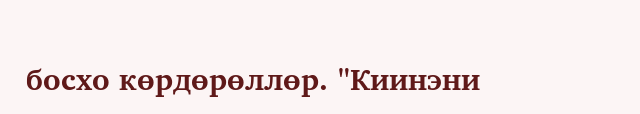босхо көрдөрөллөр. "Киинэни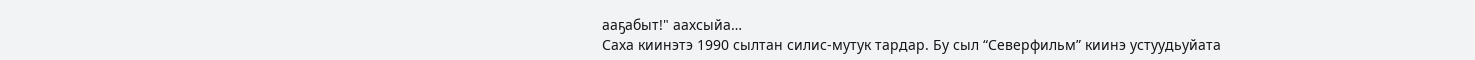ааҕабыт!" аахсыйа…
Саха киинэтэ 1990 сылтан силис-мутук тардар. Бу сыл “Северфильм” киинэ устуудьуйата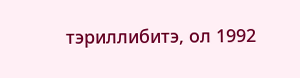тэриллибитэ, ол 1992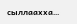сыллаахха…